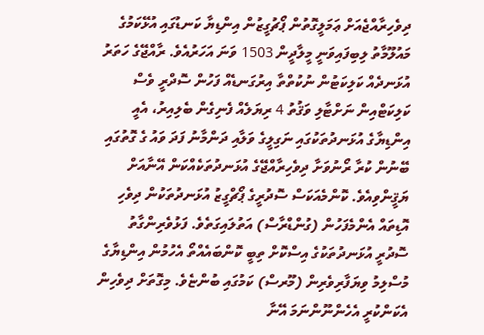ދިވެހިރާއްޖެއަށް ޢަމަލީގޮތުން ޕޯޗުގީޒުން އިންޑިޔާ ކަނޑުގައި އުޅޭކަމުގެ މައުލޫމާތު ލިބިފައިވަނީ މީލާދީން 1503 ވަނަ އަހަރުއެވެ. ރާއްޖޭގެ ހަތަރު އުޅަނދެއް ކަލިކަޓުން ނުކުތްތާ އިރުގަނޑެއް ފަހުން ސޮދްރީ ވެސް ކަލިކަޓްއިން ނަށްޓާލި ވަޤުތު 4 ރިޔަލެއް ފެނިގެން ބެލިއިރު، އެއީ އިންޑިޔާގެ އުޅަނދުތަކުގައި ނަގިލީގެ ވަލާއި ދަންމާނު ފަދަ ވައު ގެ ގޮތުގައި ބޭނުން ކުރާ ރޯނުވަށާ ދިވެހިރާއްޖޭގެ އުޅަނދުތަކެއްކަން އޭނާއަށް ޔަޤީންވިއެވެ. ކޮންމެއަކަސް ސޮދުރީގެ ޕޯޗްގީޒު އުޅަނދުތަކުން ދިވެހި އޮޑިތައް އެންމެފަހުން (ގުންޑްރާސް) އަތުލައިގަތެވެ. ފަޅުވެރިންގާތު ސޮދުރީ އުޅަނދުތަކުގެ އިސްކޮށް ތިބީ ކޮންބައެއްތޯ އެހުމުން އިންޑިޔާގެ މުސްލިމު ވިޔަފާރިވެރިން (މޫރސް) ކަމުގައި ބުންޏެވެ. މިގޮތަށް ދިވެހިން އެކަންކުރީ އެހެންނޫންނަމަ އޭނާ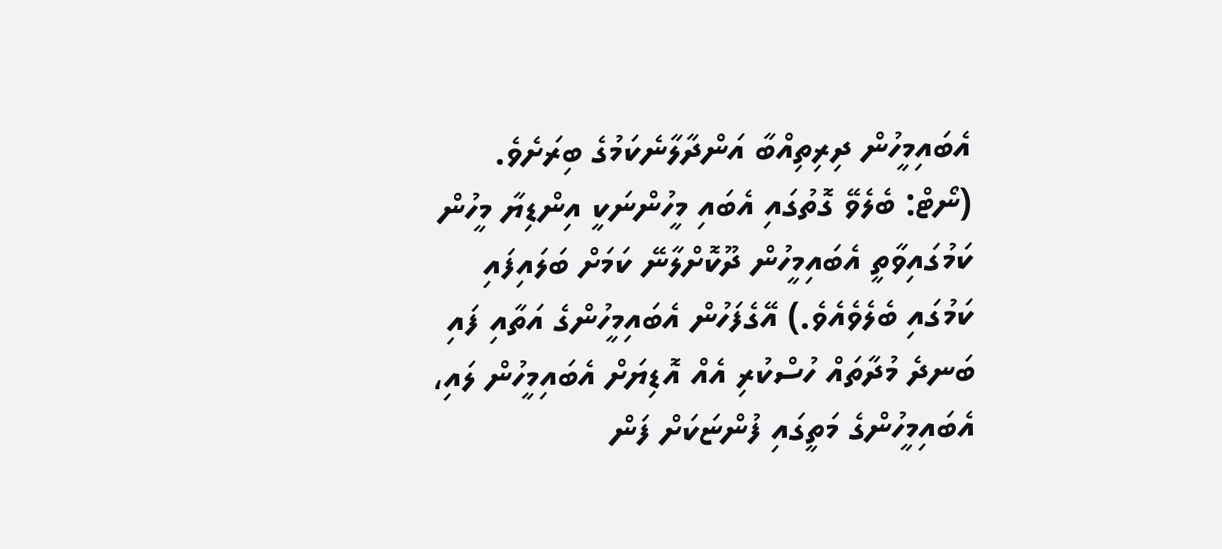އެބައިމީހުން ދިރިތިއްބާ އަންދާލާނެކަމުގެ ބިރަށެވެ. (ނޯޓް: ބެލެވޭ ގޮތުގައި އެބައި މީހުންނަކީ އިންޑިޔާ މީހުން ކަމުގައިވާތީ އެބައިމީހުން ދޫކޮށްލާނޭ ކަމަށް ބަލައިފައި ކަމުގައި ބެލެވެއެވެ.) އޭގެފަހުން އެބައިމީހުންގެ އަތާއި ފައި ބަނދެ މުދާތައް ހުސްކުރި އެއް އޮޑިޔަށް އެބައިމީހުން ލައި، އެބައިމީހުންގެ މަތީގައި ފުންޏަކަށް ފަން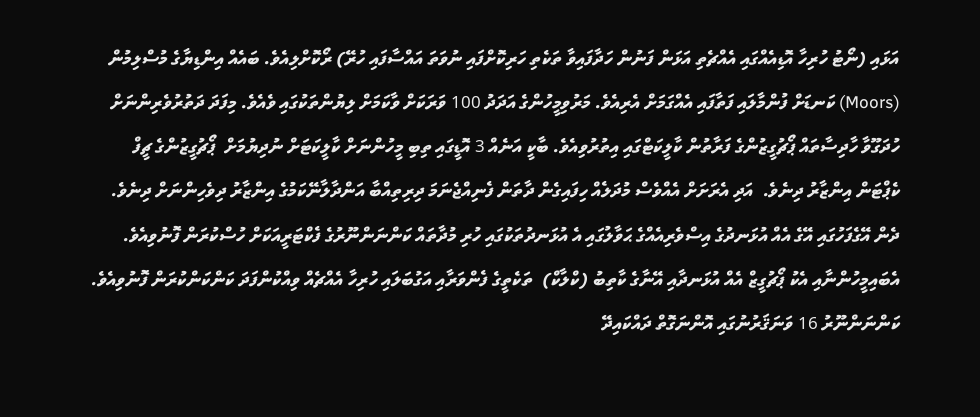އަޅައި (ނޯޓު ހުރިހާ އޮޑިއެއްގައި އެއްޗެތި އަޅަން ފަނުން ހަދާފައިވާ ތަކެތި ހަރިކޮށްފައި ނުވަތަ އައްސާފައި ހުރޭ) ރޯކޮށްލިއެވެ. ބައެއް އިންޑިޔާގެ މުސްލިމުން (Moors) ކަނޑަށް ފުންމާލައި ފަތާފައި އެއްގަމަށް އެރިއެވެ. މަރުވިމީހުންގެ އަދަދު 100 ވަރަކަށް ވާކަމަށް ލިޔުންތަކުގައި ވެއެވެ. މިފަދަ ދަތުރުވެރިންނަށް ހުދަގޫވާ ހާދިސާތައް ޕޯޗުގީޒުންގެ ފަރާތުން ކާލީކަޓްގައި އިތުރުވިއެވެ. ބާކީ އަނެއް 3 އޮޑީގައި ތިބި މީހުންނަށް ކާލީކަޓަށް ނުދިޔުމަށް  ޕޯޗުގީޒުންގެ ޗީފް ކެޕްޓަން އިންޒާރު ދިނެވެ.  އަދި އެރަށަށް އެއްވެސް މުދަލެއް ހިފައިގެން ދާތަން ފެނިއްޖެނަމަ ދިރިތިއްބާ އަންދާލާނޭކަމުގެ އިންޒާރު ދިވެހިންނަށް ދިނެވެ. ދެން އޭގެފަހުގައި އޭގެ އެއް އުޅަނދުގެ އިސްވެރިއެއްގެ ޙަވާލުގައި އެ އުޅަނދުތަކުގައި ހުރި މުދާތައް ކަންނަންނޫރުގެ ފެކްޓަރީއަކަށް ހުސްކުރަން ފޮނުވިއެވެ. އެބައިމީހުންނާއި އެކު ޕޯޗުގީޒް އެއް އުޅަނދާއި އޭނާގެ ކާތިބު (ކްލާކް)  ތަކެތީގެ ފެންވަރާއި އަގުބަލައި ހުރިހާ އެއްޗެއް ވިއްކުންފަދަ ކަންކަންކުރަން ފޮނުވިއެވެ.
ކަންނަންނޫރު 16 ވަނަޤަރުނުގައި އޮންނަގޮތް ދައްކައިދޭ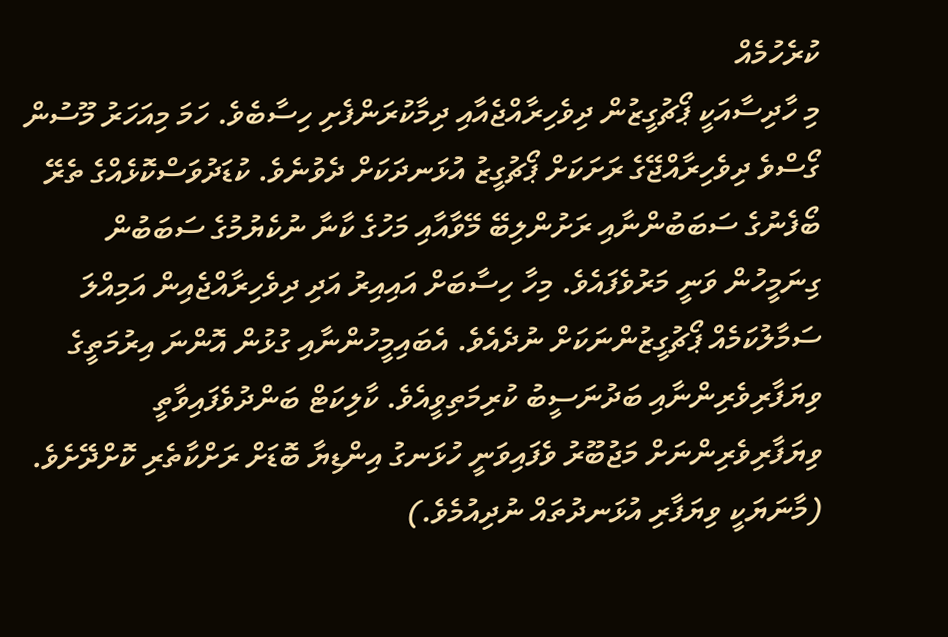ކުރެހުމެއް
މި ހާދިސާއަކީ ޕޯޗުގީޒުން ދިވެހިރާއްޖެއާއި ދިމާކުރަންފެށި ހިސާބެވެ. ހަމަ މިއަހަރު މޫސުން ގޯސްވެ ދިވެހިރާއްޖޭގެ ރަށަކަށް ޕޯޗުގީޒު އުޅަނދަކަށް ދެވުނެވެ. ކުޑަދުވަސްކޮޅެއްގެ ތެރޭ ބޯފެނުގެ ސަބަބުންނާއި ރަށުންލިބޭ މޭވާއާއި މަހުގެ ކާނާ ނުކެޔުމުގެ ސަބަބުން ގިނަމީހުން ވަނީ މަރުވެފައެވެ. މިހާ ހިސާބަށް އައިއިރު އަދި ދިވެހިރާއްޖެއިން އަމިއްލަ ސަމާލުކަމެއް ޕޯޗުގީޒުންނަކަށް ނުދެއެވެ. އެބައިމީހުންނާއި ގުޅުން އޮންނަ އިރުމަތީގެ ވިޔަފާރިވެރިންނާއި ބަދުނަސީބު ކުރިމަތިވީއެވެ. ކާލިކަޓް ބަންދުވެފައިވާތީ ވިޔަފާރިވެރިންނަށް މަޖުބޫރު ވެފައިވަނީ ހުޅަނގު އިންޑިޔާ ބޮޑަށް ރަށްކާތެރި ކޮށްދޭށެވެ. (މާނަޔަކީ ވިޔަފާރި އުޅަނދުތައް ނުދިއުމެވެ.)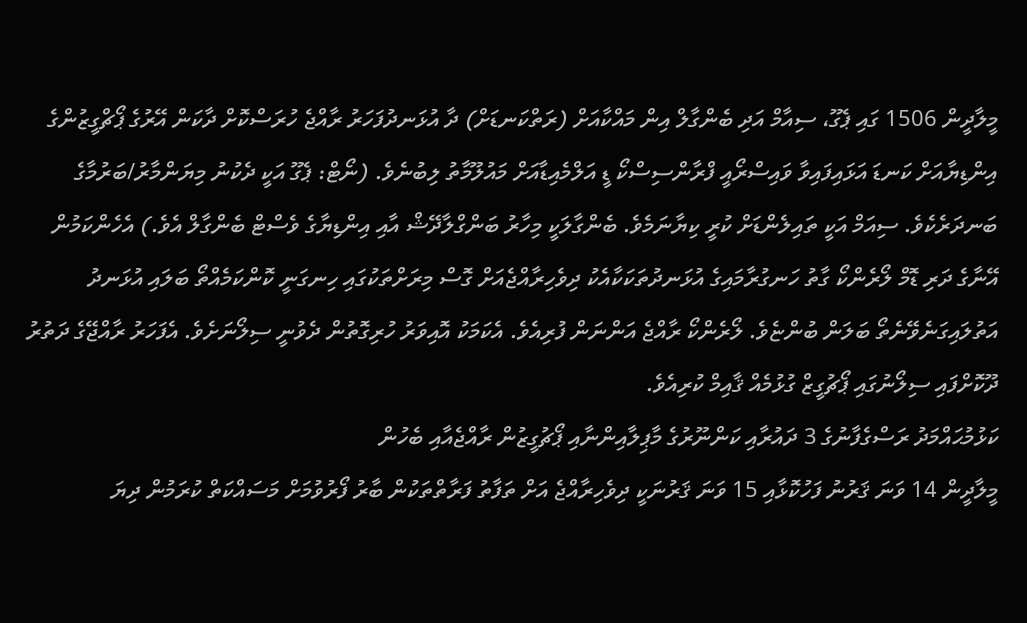މީލާދީން 1506 ގައި ޕެގޫ، ސިއާމް އަދި ބެންގާލް އިން މައްކާއަށް (ރަތްކަނޑަށް) ދާ އުޅަނދުފަހަރު ރާއްޖެ ހުރަސްކޮށް ދާކަން އޭރުގެ ޕޯޗްގީޒުންގެ އިންޑިޔާއަށް ކަނޑަ އަޅައިފައިވާ ވައިސްރޯއީ ފްރާންސިސްކޯ ޑީ އަލްމެއިޑާއަށް މައުލޫމާތު ލިބުނެވެ. (ނޯޓް: ޕެގޫ އަކީ ދެކުނު މިޔަންމާރު/ބަރުމާގެ ބަނދަރެކެވެ. ސިއަމް އަކީ ތައިލެންޑަށް ކުރީ ކިޔާނަމެވެ. ބެންގާލަކީ މިހާރު ބަންގްލާދޭޝް އާއި އިންޑިޔާގެ ވެސްޓް ބެންގާލް އެވެ.) އެހެންކަމުން އޭނާގެ ދަރި ޑޮމް ލޯރެންކޯ ގާތު ހަނގުރާމައިގެ އުޅަނދުތަކަކާއެކު ދިވެހިރާއްޖެއަށް ގޮސް މިރަށްތަކުގައި ހިނގަނީ ކޮންކަމެއްތޯ ބަލައި އުޅަނދު އަތުލައިގަނެވޭނެތޯ ބަލަން ބުންޏެވެ. ލޯރެންކޯ ރާއްޖެ އަންނަން ފުރިއެވެ. އެކަމަކު އޮއިވަރު ހުރިގޮތުން ދެވުނީ ސިލޯނަށެވެ. އެފަހަރު ރާއްޖޭގެ ދަތުރު ދޫކޮށްފައި ސިލޯނުގައި ޕޯޗުގީޒް ގުޅުމެއް ޤާއިމް ކުރިއެވެ.
ކަޅުމުޙައްމަދު ރަސްގެފާނުގެ 3 ދައުރާއި ކަންނޫރުގެ މާޕިލާއިންނާއި ޕޯޗުގީޒުން ރާއްޖެއާއި ބެހުން
މީލާދީން 14 ވަނަ ޤަރުނު ފަހުކޮޅާއި 15 ވަނަ ޤަރުނަކީ ދިވެހިރާއްޖެ އަށް ތަފާތު ފަރާތްތަކުން ބާރު ފޯރުވުމަށް މަސައްކަތް ކުރަމުން ދިޔަ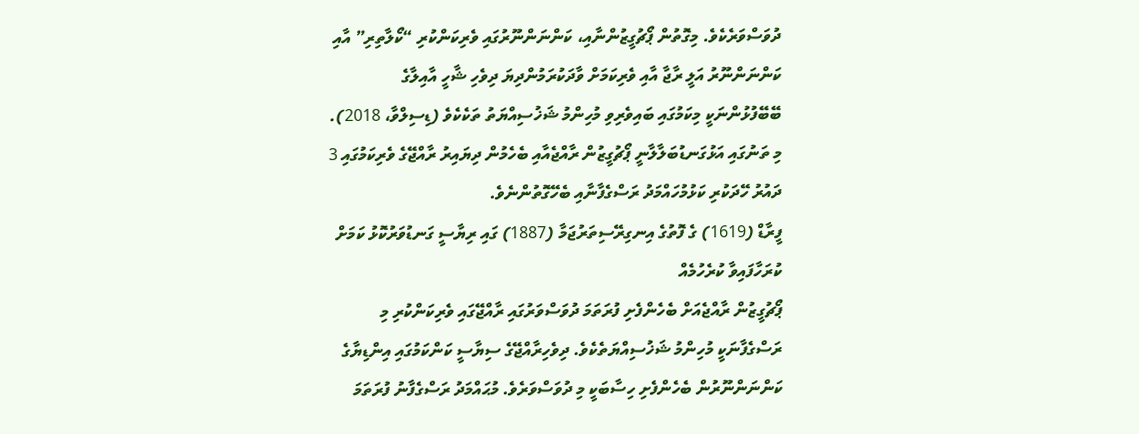ދުވަސްވަރެކެވެ. މިގޮތުން ޕޯޗުގީޒުންނާއި، ކަންނަންނޫރުގައި ވެރިކަންކުރި “ކޯލާތިރި” އާއި ކަންނަންނޫރު އަލީ ރާޖާ އާއި ވެރިކަމަށް ވާދަކުރަމުންދިޔަ ދިވެހި ޝާހީ އާއިލާގެ ބޭބޭފުޅުންނަކީ މިކަމުގައި ބައިވެރިވި މުހިންމު ޝަޚުސިއްޔަތު ތަކެކެވެ (ޑިސިލްވާ، 2018). މި ތަނުގައި އަޅުގަނޑުބަލާލާނީ ޕޯޗުގީޒުން ރާއްޖެއާއި ބެހެމުން ދިޔައިރު ރާއްޖޭގެ ވެރިކަމުގައި 3 ދައުރު ހޭދަކުރި ކަޅުމުހައްމަދު ރަސްގެފާނާއި ބެހޭގޮތުންނެވެ.
ފީރާޑް (1619) ގެ ފޮތުގެ އިނގިރޭސިތަރުޖަމާ (1887) ގައި ރިޔާސީ ގަނޑުވަރުކޮޅު ކަމަށް ކުރަހާފައިވާ ކުރެހުމެއް
ޕޯޗުގީޒުން ރާއްޖެއަށް ބެހެންފެށި ފުރަތަމަ ދުވަސްވަރުގައި ރާއްޖޭގައި ވެރިކަންކުރި މި ރަސްގެފާނަކީ މުހިންމު ޝަޚުސިއްޔަތެކެވެ. ދިވެހިރާއްޖޭގެ ސިޔާސީ ކަންކަމުގައި އިންޑިޔާގެ ކަންނަންނޫރުން ބެހެންފެށި ހިސާބަކީ މި ދުވަސްވަރެވެ. މުޙައްމަދު ރަސްގެފާނު ފުރަތަމަ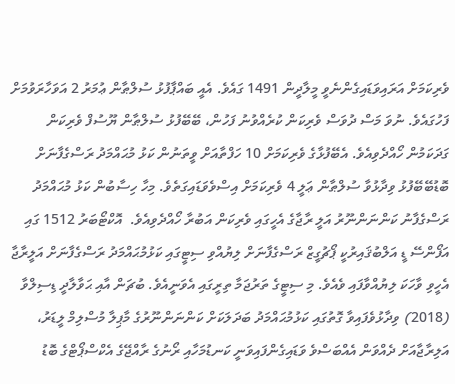ވެރިކަމަށް އަރައިވަޑައިގެންނެވީ މީލާދީން 1491 ގައެވެ. އެއީ ބައްޕާފުޅު ސުލްޠާން ޢުމަރު 2 އަވަހާރަވުމަށް ފަހުގައެވެ. ނުވަ މަސް ދުވަސް ވެރިކަން ކުރެއްވުނު ފަހުން، ބޭބޭފުޅު ސުލްޠާން ޔޫސުފް ވެރިކަން ގަދަކަމުން ހޯއްދެވިއެވެ. އެބޭފުޅާގެ ވެރިކަމަށް 10 ހަފްތާއަށް ވީތަނުން ކަޅު މުޙައްމަދު ރަސްގެފާނަށް ބޮޑުބޭބޭފުޅު ވިދާޅުވާ ސުލްޠާން ޢަލީ 4 ވެރިކަމަށް އިސްވެވަޑައިގަތެވެ. މިހާ ހިސާބުން ކަޅު މުޙައްމަދު ރަސްގެފާނު ކަންނަންނޫރު އަލީ ރާޖާގެ އެހީގައި ވެރިކަން އަބުރާ ހޯއްދެވިއެވެ.  އޮކްޓޯބަރު 1512 ގައި އަފޯންސޭ ޑީ އަލްބުޤައިރުކީ ޕޯޗުގީޒް ރަސްގެފާނަށް ލިޔުއްވި ސިޓީގައި ކަޅުމުޙައްމަދު ރަސްގެފާނަށް އަލީރާޖާ އެހީވި ވާހަކަ ލިޔުއްވާފައި ވެއެވެ. މި ސިޓީގެ ތަރުޖަމާ ތިރީގައި އެވަނީއެވެ. ބުޗަން އާއި ޙަވާލާދީ ޑިސިލްވާ (2018) ވިދާޅުވެފައިވާ ގޮތުގައި ކަޅުމުޙައްމަދު ބަދަލަކަށް ކަންނަންނޫރުގެ މާޕިލާ މުސްލިމް ލީޑަރު، އަލިރާޖާއަށް ދެއްވަން އެއްބަސްވެ ވަޑައިގެންފައިވަނީ ކަނޑުމަހާއި ރޯނުގެ ރާއްޖޭގެ އެކްސްޕޯޓްގެ ބޮޑު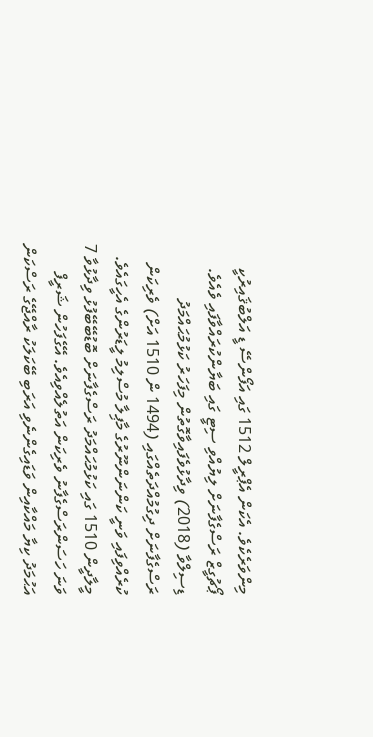މިންވަރެކެވެ. އެކަން އެޕްރީލް 1512 ގައި އަފޯންސޭ ޑީ އަލްބުޤައިރުކީ ޕޯޗުގީޒް ރަސްގެފާނަށް ލިޔުއްވި ސިޓީ ގައި ބަޔާންކުރައްވާފައި ވެއެވެ. ޑިސިލްވާ (2018) ވިދާޅުވެފައިވާގޮތުން މިފަހަރު ކަޅުމުޙައްމަދު ރަސްގެފާނަށް ދިގުމުއްދަތެއްގައި (1494 ން 1510 އަށް) ވެރިކަން ކުރެއްވިފައި ވަނީ ކަންނަންނޫރުގެ މާޕިލާ މުސްލިމު ލީޑަރުންގެ އެހީގައެވެ. މީލާދީން 1510 ގައި ކަޅުމުޙައްމަދު ރަސްގެފާނަށް ބޮޑުބޭބޭފުޅު ވިދާޅުވާ 7 ވަނަ ހަސަންރަސްގެފާނު ވެރިކަން އަތުލެއްވިއެވެ. އޭގެފަހުން ޝަރީފް އަޙުމަދު ކިޔާ މައްކާއިން ވަޑައިގެންނެވި އަރަބި ބޭކަލަކު ރާއްޖޭގެ ރަސްކަން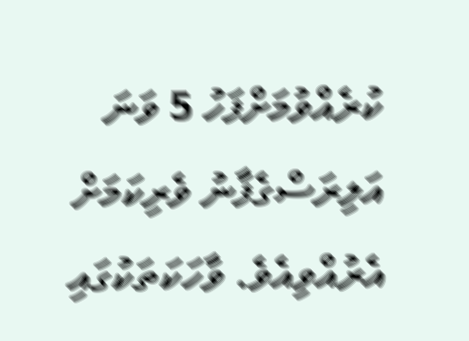ކުރެއްވުމަށްފަހު 5 ވަނަ އަލިރަސްގެފާނު ވެރިކަމަށް އެރުއްވިއެވެ. ވާހަކަތަކުގައި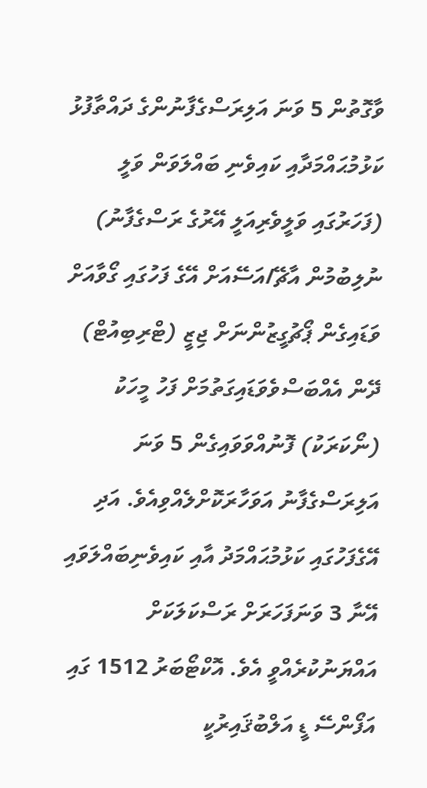ވާގޮތުން 5 ވަނަ އަލިރަސްގެފާނުންގެ ދައްތާފުޅު ކަޅުމުޙައްމަދާއި ކައިވެނި ބައްލަވަން ވަލީ (ފަހަރުގައި ވަލީވެރިއަލީ އޭރުގެ ރަސްގެފާނު) ނުލިބުމުން އާޗޭ/އަސޭއަށް އޭގެ ފަހުގައި ގޯވާއަށް ވަޑައިގެން ޕޯޗުގީޒުންނަށް ޖިޒީ (ޓްރިބިއުޓް) ދޭން އެއްބަސްވެވަޑައިގަތުމަށް ފަހު މީހަކު (ނޯކަރަކު) ފޮނުއްވަވައިގެން 5 ވަނަ އަލިރަސްގެފާނު އަވަހާރަކޮށްލެއްވިއެވެ. އަދި އޭގެފަހުގައި ކަޅުމުޙައްމަދު އާއި ކައިވެނިބައްލަވައި އޭނާ 3 ވަނަފަހަރަށް ރަސްކަލަކަށް އައްޔަނުކުރެއްވީ އެވެ. އޮކްޓޯބަރު 1512 ގައި އަފޯންސޭ ޑީ އަލްބުޤައިރުކީ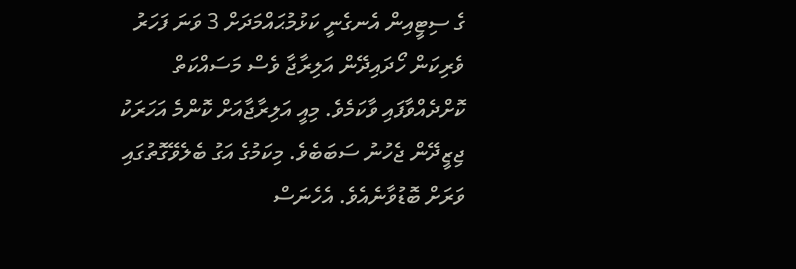ގެ ސިޓީއިން އެނގެނީ ކަޅުމުޙައްމަދަށް 3 ވަނަ ފަހަރު ވެރިކަން ހޯދައިދޭން އަލިރާޖާ ވެސް މަސައްކަތް ކޮށްދެއްވާފައި ވާކަމެވެ. މިއީ އަލިރާޖާއަށް ކޮންމެ އަހަރަކު ޖިޒީދޭން ޖެހުނު ސަބަބެވެ. މިކަމުގެ އަގު ބެލެވޭގޮތުގައި ވަރަށް ބޮޑުވާނެއެވެ. އެހެނަސް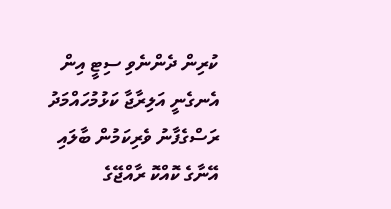ކުރިން ދެންނެވި ސިޓީ އިން އެނގެނީ އަލިރާޖާ ކަޅުމުހައްމަދު ރަސްގެފާނު ވެރިކަމުން ބާލައި އޭނާގެ ކޮއްކޮ ރާއްޖޭގެ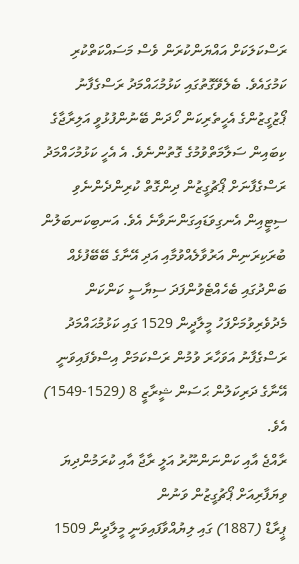ރަސްކަލަކަށް އައްޔަންކުރަން ވެސް މަސައްކަތްކުރި ކަމުގައެވެ. ބެލެވޭގޮތުގައި ކަޅުމުޙައްމަދު ރަސްގެފާނު ޕޯޒުގީޒުންގެ އެހީތެރިކަން ހޯދަން ބޭނުންފުޅުވީ އަލިރާޖާގެ ކިބައިން ސަލާމަތްވުމުގެ ގޮތުންނެވެ. އެ އެހީ ކަޅުމުހައްމަދު ރަސްގެފާނަށް ޕޯޗުގީޒުން ދިންގޮތް ކުރިންދެންނެވި ސިޓީއިން އެނގިވަޑައިގަންނަވާނެ އެވެ. އަނބިކަނބަލުން ބުރަކިރަނިން އަރުވާލެއްވުމާއި އަދި އޭނާގެ ބޭބޭފުޅެއް ބަންދުގައި ބެހެއްޓެވުންފަދަ ސިޔާސީ ކަންކަން މެދުވެރިވުމަށްފަހު މީލާދީން 1529 ގައި ކަޅުމުޙައްމަދު ރަސްގެފާނު އަވަހާރަ ވުމުން ރަސްކަމަށް އިސްވެފައިވަނީ އޭނާގެ ދަރިކަލުން ޙަސަން ޝީރާޒީ 8 (1529-1549) އެވެ.
ރާއްޖެ އާއި ކަންނަންނޫރު އަލީ ރާޖާ އާއި ކުރަމުންދިޔަ ވިޔަފާރިއަށް ޕޯޗުގީޒުން ވަނުން
ޕީރާޑް (1887) ގައި ލިޔުއްވާފައިވަނީ މީލާދީން 1509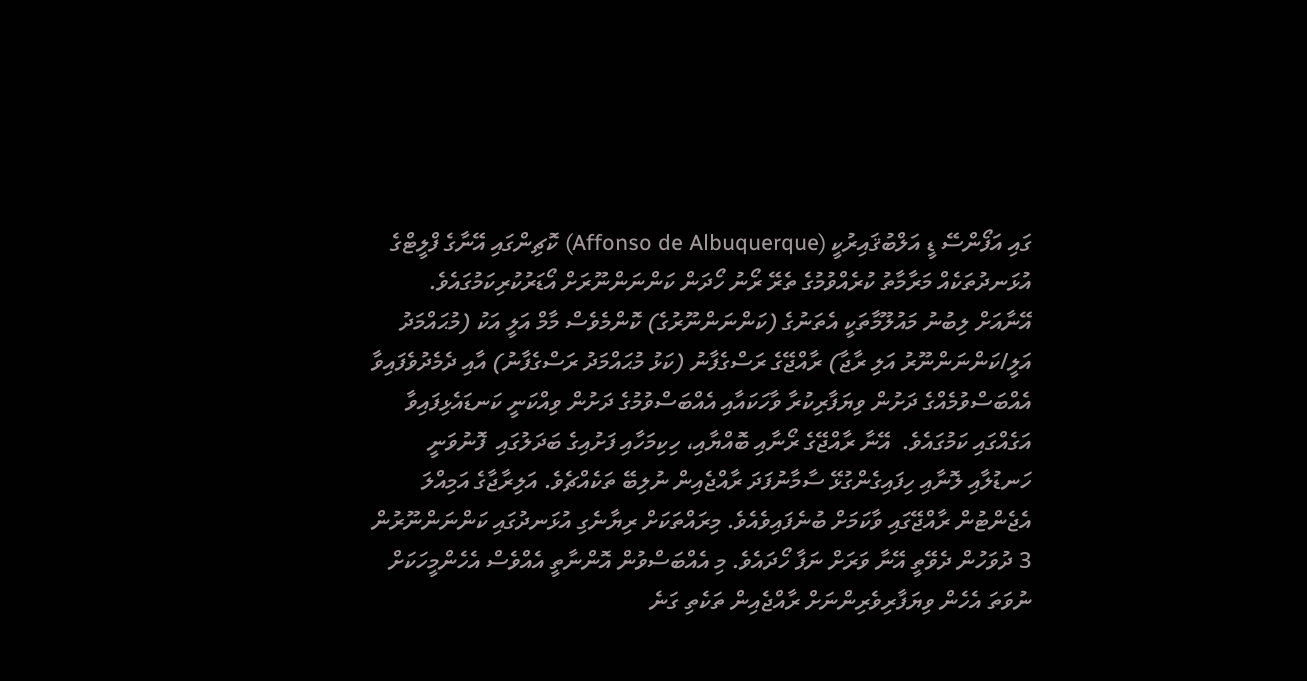ގައި އަފޯންސޭ ޑީ އަލްބުޤައިރުކީ (Affonso de Albuquerque) ކޮޗިންގައި އޭނާގެ ފްލީޓްގެ އުޅަނދުތަކެއް މަރާމާތު ކުރެއްވުމުގެ ތެރޭ ރޯނު ހޯދަން ކަންނަންނޫރަށް އޯޑަރުކުރިކަމުގައެވެ. އޭނާއަށް ލިބުނު މައުލޫމާތަކީ އެތަނުގެ (ކަންނަންނޫރުގެ) ކޮންމެވެސް މާމް އަލީ އަކު (މުޙައްމަދު އަލީ/ކަންނަންނޫރު އަލި ރާޖާ) ރާއްޖޭގެ ރަސްގެފާނު (ކަޅު މުޙައްމަދު ރަސްގެފާނު) އާއި ދެމެދުވެފައިވާ އެއްބަސްވުމެއްގެ ދަށުން ވިޔަފާރިކުރާ ވާހަކައާއި އެއްބަސްވުމުގެ ދަށުން ވިއްކަނީ ކަނޑައެޅިފައިވާ އަގެއްގައި ކަމުގައެވެ.  އޭނާ ރާއްޖޭގެ ރޯނާއި ބޮއްޔާއި، ހިކިމަހާއި ފަށުއިގެ ބަދަލުގައި  ފޮނުވަނީ ހަނޑުލާއި ލޮނާއި ހިފައިގެންގުޅޭ ސާމާނުފަދަ ރާއްޖެއިން ނުލިބޭ ތަކެއްޗެވެ. އަލިރާޖާގެ އަމިއްލަ އެޖެންޓުން ރާއްޖޭގައި ވާކަމަށް ބުނެފައިވެއެވެ. މިރައްތަކަށް ރިޔާނެގި އުޅަނދުގައި ކަންނަންނޫރުން 3 ދުވަހުން ދެވޭތީ އޭނާ ވަރަށް ނަފާ ހޯދައެވެ. މި އެއްބަސްވުން އޮންނާތީ އެއްވެސް އެހެންމީހަކަށް ނުވަތަ އެހެން ވިޔަފާރިވެރިންނަށް ރާއްޖެއިން ތަކެތި ގަނެ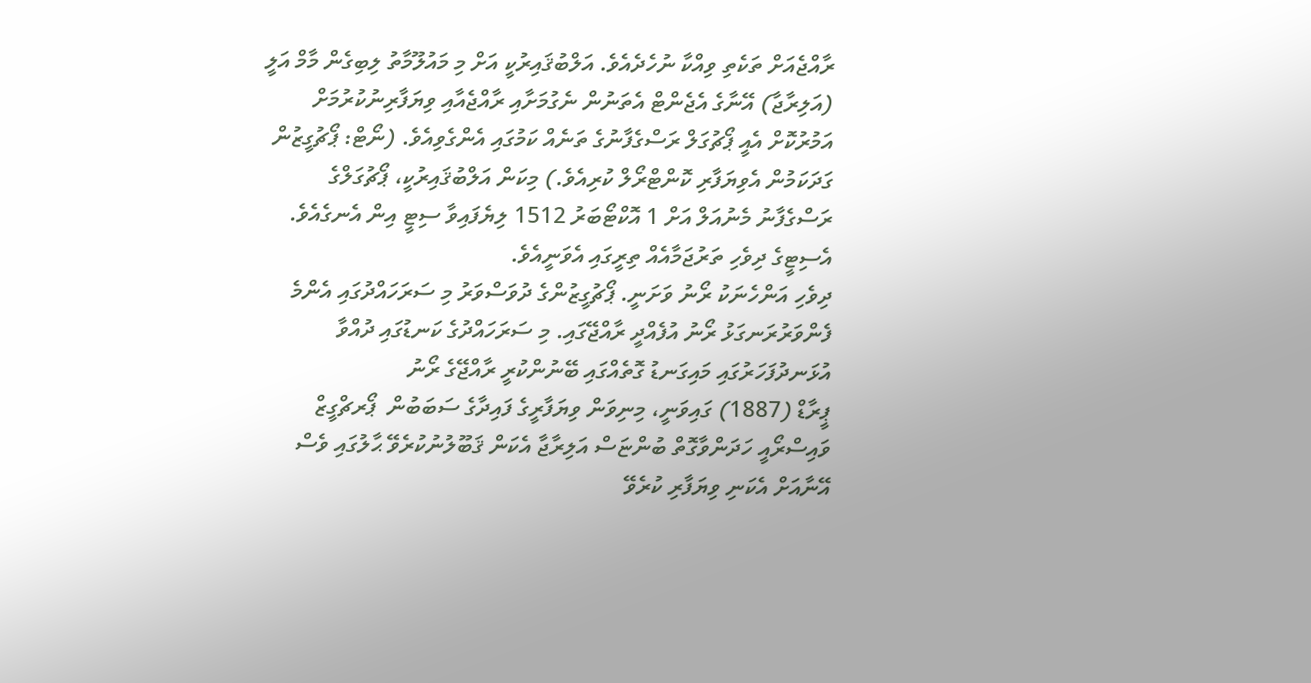ރާއްޖެއަށް ތަކެތި ވިއްކާ ނުހެދެއެވެ. އަލްބުޤައިރުކީ އަށް މި މައުލޫމާތު ލިބިގެން މާމް އަލީ (އަލިރާޖާ) އޭނާގެ އެޖެންޓް އެތަނުން ނެގުމަށާއި ރާއްޖެއާއި ވިޔަފާރިނުކުރުމަށް އަމުރުކޮށް އެއީ ޕޯޗުގަލް ރަސްގެފާނުގެ ތަނެއް ކަމުގައި އެންގެވިއެވެ. (ނޯޓް: ޕޯޗުގީޒުން ގަދަކަމުން އެވިޔަފާރި ކޮންޓްރޯލް ކުރިއެވެ.) މިކަން އަލްބުޤައިރުކީ، ޕޯޗުގަލްގެ ރަސްގެފާނު މެނުއަލް އަށް 1 އޮކްޓޯބަރު 1512 ލިޔެފައިވާ ސިޓީ އިން އެނގެއެވެ. އެސިޓީގެ ދިވެހި ތަރުޖަމާއެއް ތިރީގައި އެވަނީއެވެ.
ދިވެހި އަންހެނަކު ރޯނު ވަށަނީ. ޕޯޗުގީޒުންގެ ދުވަސްވަރު މި ސަރަހައްދުގައި އެންމެ ފެންވަރުރަނގަޅު ރޯނު އުފެއްދީ ރާއްޖޭގައި. މި ސަރަހައްދުގެ ކަނޑުގައި ދުއްވާ އުޅަނދުފަހަރުގައި މައިގަނޑު ގޮތެއްގައި ބޭނުންކުރީ ރާއްޖޭގެ ރޯނު
ޕީރާޑް (1887) ގައިވަނީ، މިނިވަން ވިޔަފާރީގެ ފައިދާގެ ސަބަބުން  ޕޯރޗްގީޒް ވައިސްރޯއީ ހަދަންވާގޮތް ބުންޏަސް އަލިރާޖާ އެކަން ޤަބޫލުނުކުރެވޭ ޙާލުގައި ވެސް އޭނާއަށް އެކަނި ވިޔަފާރި ކުރެވޭ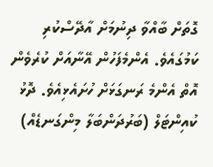ގޮތަށް ބާއްވާ ދިނުމަށް އާދޭސްކުރި ކަމުގައެވެ. އެންމެފަހުން އޭނާއަށް ކުރެވެން އޮތް އެންމެ ރަނގަޅަށް ހުށައެޅިއެވެ. ދޮޅު ކުއިންޓަލް (ބަރުދަންބަލާ މިންގަނޑެއް)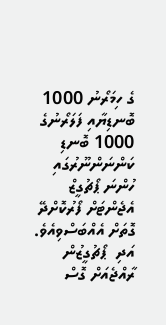ގެ ހިމަރޯނު 1000 ބޮނޑިޔާއި ފަލަރޯނުގެ 1000 ބޮނޑި ކަންނަންނޫރުގައި ހުންނަ ޕޯޗުގީޒް އެޖެންޓަށް ފޯރުކޮށްދޭ ގޮތަށް އެއްބަސްވިއެވެ. އަދި  ޕޯޗުގީޒުން ރާއްޖެއަށް ގޮސް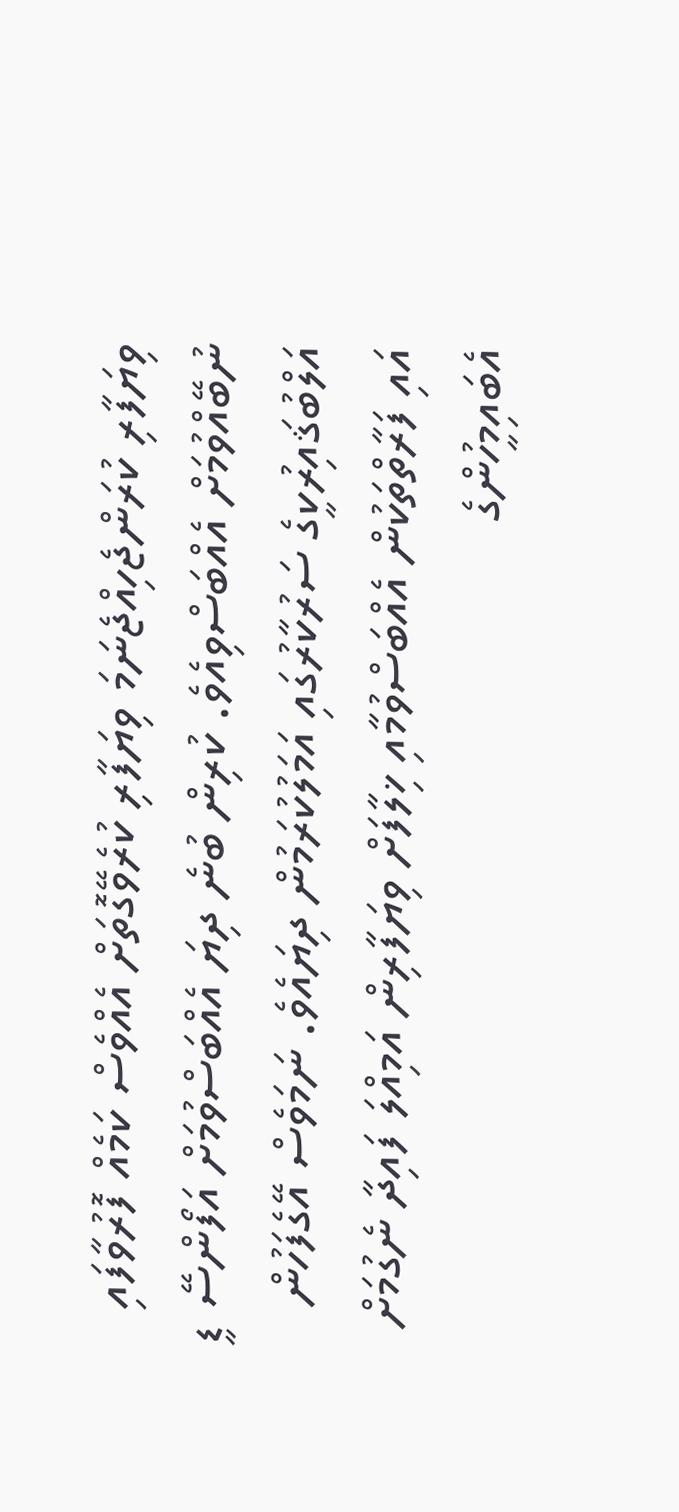ވިޔަފާރި ކުރަންޖެހިއްޖެނަމަ ވިޔަފާރި ކުރެވޭގޮތަށް އެއްވެސް ކަމެއް ފޮރުވާފައި ނުބޭއްވުމަށް އެއްބަސްވިއެވެ. ކުރިން ބުނެ ދިޔަ އެއްބަސްވުމަށް އަފޯންސޭ ޑީ އަލްބުޤައިރުކީގެ ސަރުކާރުގައި އަމަލުކުރަމުން ދިޔައެވެ. ނަމަވެސް އޭގެފަހުން އައި ފަރާތްތަކުން އެއްބަސްވުމާއި ޚިލާފަށް ވިޔަފާރިން އަމިއްލަ ފައިދާ ނެގުމަށް އެބައިމީހުންގެ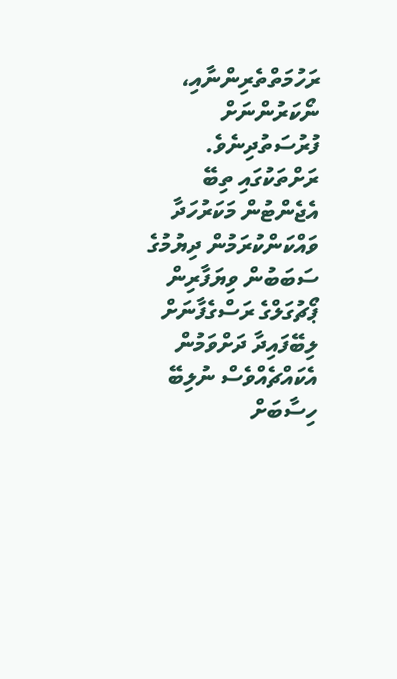ރަހުމަތްތެރިންނާއި، ނޯކަރުންނަށް ފުރުސަތުދިނެވެ.  ރަށްތަކުގައި ތިބޭ އެޖެންޓުން މަކަރުހަދާ ވައްކަންކުރަމުން ދިޔުމުގެ ސަބަބުން ވިޔަފާރިން ޕޯޗުގަލްގެ ރަސްގެފާނަށް ލިބޭފައިދާ ދަށްވަމުން އެކައްޗެއްވެސް ނުލިބޭ ހިސާބަށް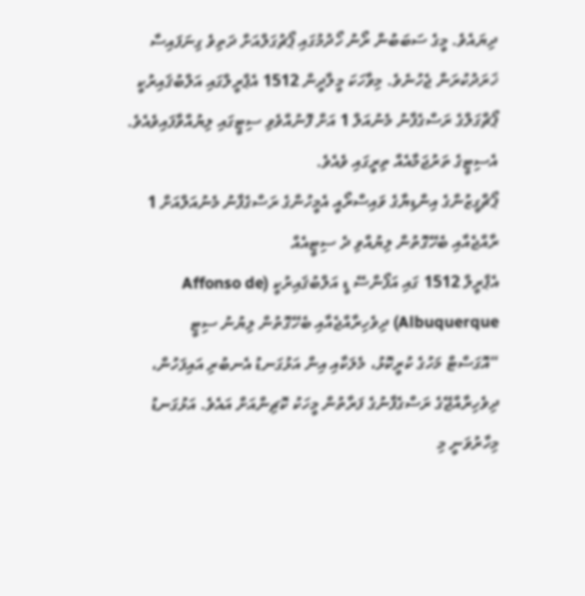ދިޔައެވެ. މީގެ ސަބަބުން ރޯނު ހޯދުމުގައި ޕޯޗުގަލްއަށް ދަތިވެ ގިނަފައިސާ ޚަރަދުކުރަން ޖެހުނެވެ. މިވާހަކަ މީލާދީން 1512 އެޕްރީލްގައި އަލްބުޤައިރުކީ ޕޯޗްގަލްގެ ރަސްގެފާނު މެނުއަލް 1 އަށް ފޮނުއްވެވި ސިޓީގައި ލިޔުއްވާފައިވެއެވެ. އެސިޓީގެ ތަރުޖަމާއެއް ތިރީގައި ވެއެވެ.
ޕޯޗްގީޒުންގެ އިންޑިޔާގެ ވައިސްރޯއީ އެމީހުންގެ ރަސްގެފާނު މެނުއަލްއަށް 1 ރާއްޖެއާއި ބެހޭގޮތުން ލިޔުއްވި ދެ ސިޓީއެއް
އެޕްރީލް 1512 ގައި އަފޯންސޭ ޑީ އަލްބުޤައިރުކީ (Affonso de Albuquerque) ދިވެހިރާއްޖެއާއި ބެހޭގޮތުން ލިޔުނު ސިޓީ
“އޮގަސްޓް މަހުގެ ކުރީކޮޅު، މެލަކާއި އިން އަޅުގަނޑު އެނބުރި އައިފަހުން، ދިވެހިރާއްޖޭގެ ރަސްގެފާނުގެ ފަރާތުން މީހަކު ކޮޗިންއަށް އައެވެ. އަޅުގަނޑު މިހާރުވަނީ މި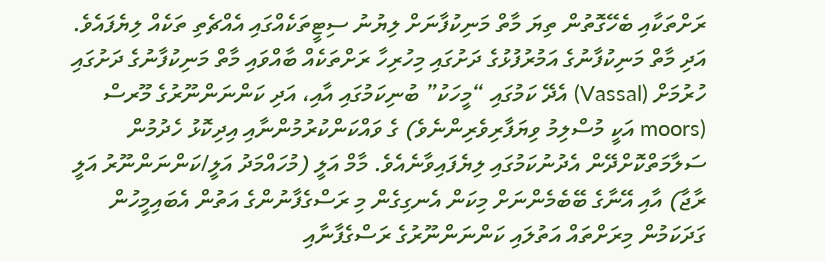ރަށްތަކާއި ބެހޭގޮތުން ތިޔަ މާތް މަނިކުފާނަށް ލިޔުނު ސިޓީތަކެއްގައި އެއްޗެތި ތަކެއް ލިޔެފައެވެ. އަދި މާތް މަނިކުފާނުގެ އަމުރުފުޅުގެ ދަށުގައި މިހުރިހާ ރަށްތަކެއް ބާއްވައި މާތް މަނިކުފާނުގެ ދަށުގައި ހުރުމަށް (Vassal) އެދޭ ކަމުގައި “މީހަކު” ބުނިކަމުގައި އާއި، އަދި ކަންނަންނޫރުގެ މޫރސް (moors އަކީ މުސްލިމު ވިޔަފާރިވެރިންނެވެ) ގެ ވައްކަންކުރުމުންނާއި އިދިކޮޅު ހެދުމުން ސަލާމަތްކޮށްދޭން އެދުނުކަމުގައި ލިޔެފައިވާނެއެވެ. މާމް އަލީ (މުހައްމަދު އަލީ/ކަންނަންނޫރު އަލީ ރާޖާ) އާއި އޭނާގެ ބޭބެމެންނަށް މިކަން އެނގިގެން މި ރަސްގެފާނުންގެ އަތުން އެބައިމީހުން ގަދަކަމުން މިރަށްތައް އަތުލައި ކަންނަންނޫރުގެ ރަސްގެފާނާއި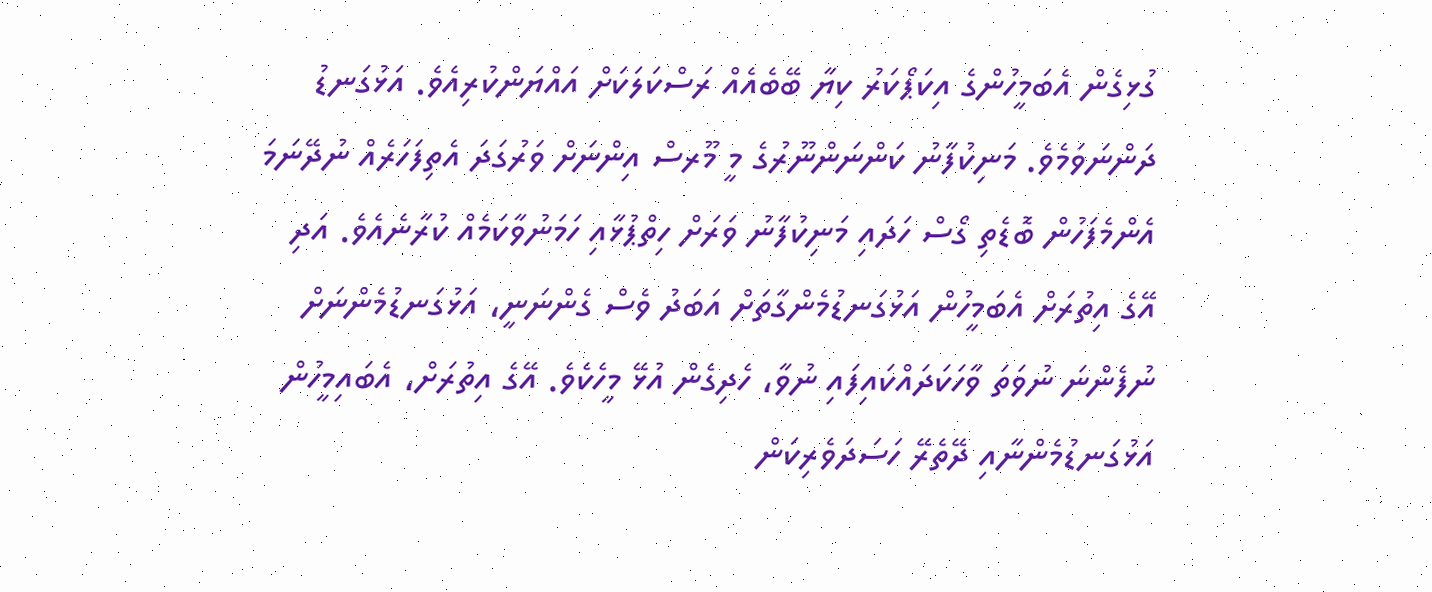ގުޅިގެން އެބަމީހުންގެ އިކަޕޯކަރު ކިޔާ ބޭބެއެއް ރަސްކަލަކަށް އައްޔަންކުރިއެވެ. އަޅުގަނޑު ދަންނަވަމެވެ. މަނިކުފާނު ކަންނަންނޫރުގެ މީ މޫރސް އިންނަށް ވަރުގަދަ އެތިފަހަރެއް ނުދޭނަމަ އެންމެފަހުން ބޮޑެތި ގޯސް ހަދައި މަނިކުފާނު ވަރަށް ހިތްޕުޅާއި ހަމަނުވާކަމެއް ކުރާނެއެވެ. އަދި އޭގެ އިތުރަށް އެބަމީހުން އަޅުގަނޑުމެންގާތަށް އަބަދު ވެސް ގެންނަނީ، އަޅުގަނޑުމެންނަށް ނުފެންނަ ނުވަތަ ވާހަކަދައްކައިފައި ނުވާ، ހެދިގެން އުޅޭ މީހެކެވެ. އޭގެ އިތުރަށް، އެބައިމީހުން އަޅުގަނޑުމެންނާއި ދޭތެރޭ ހަސަދަވެރިކަން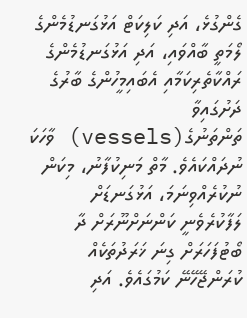ގެންގުޅެ، އަދި ކަލިކަޓް އަޅުގަނޑުމެންގެ ލޯމަތީ ބާއްވައި، އަދި އަޅުގަނޑުމެންގެ ރައްކާތެރިކަމާއި އެބައިމީހުންގެ ބާރުގެ ދަށުގައިވާ ތަންތަނުގެ(vessels) ވާހަކަ ނުދައްކައެވެ. މާތް މަނިކުފާނު، މިކަން ނުކުރެއްވިނަމަ، އަޅުގަނޑަށް ލަފާކުރެވެނީ ކަންނަށްނޫރަށް ދާ ބޯޓުފަހަރަށް ގިނަ ޚަރަދުތަކެއް ކުރަންޖޭހޭނޭ ކަމުގައެވެ. އަދި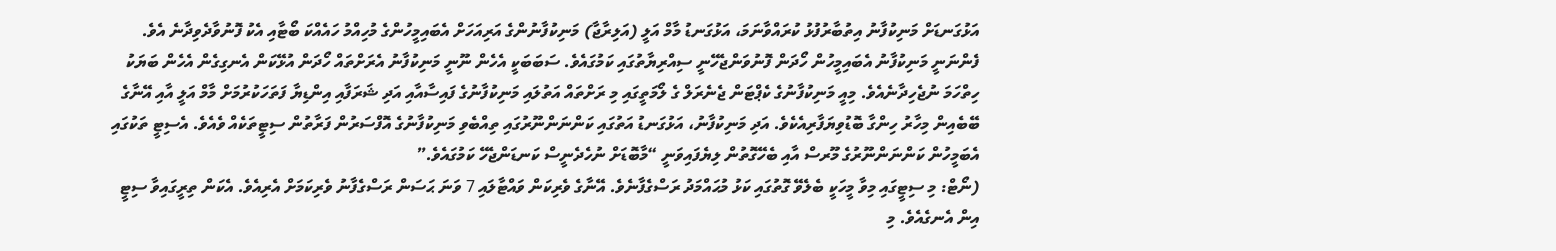އަޅުގަނޑަށް މަނިކުފާނު އިތުބާރުފުޅު ކުރައްވާނަމަ، އަޅުގަނޑު މާމް އަލީ (އަލިރާޖާ) މަނިކުފާނުންގެ އަރިއަހަށް އެބައިމީހުންގެ މުހިއްމު ހައެއްކަ ބޯޓާއި އެކު ފޮނުވާދެވިދާނެ އެވެ. ފެންނަނީ މަނިކުފާނު އެބައިމީހުން ހޯދަން ފޮނުވަންޖެހޭނީ ސިއްރިޔާތުގައި ކަމުގައެވެ. ސަބަބަކީ އެހެން ނޫނީ މަނިކުފާނު އެރަށްތައް ހޯދަން އުޅޭކަން އެނގިގެން އެހެން ބަޔަކު ހިތްހަމަ ނުޖެހިދާނެއެވެ. މިއީ މަނިކުފާނުގެ ކެޕްޓަން ޖެނެރަލް ގެ ލޯމަތީގައި މި ރަށްތައް އަތުލައި މަނިކުފާނުގެ ފައިސާއާއި އަދި ޝަރަފާއި އިންޑިޔާ ފަތަހަކުރުމަށް މާމް އަލީ އާއި އޭނާގެ ބޭބެއިން މިހާރު ހިންގާ ބޮޑުވިޔަފާރިއެކެވެ. އަދި މަނިކުފާނު، އަޅުގަނޑު އަތުގައި ކަންނަންނޫރުގައި ތިއްބެވި މަނިކުފާނުގެ އޮފްސަރުން ފަރާތުން ސިޓީތަކެއް ވެއެވެ. އެސިޓީ ތަކުގައި އެބަމީހުން ކަންނަންނޫރުގެ މޫރސް އާއި ބެހޭގޮތުން ލިޔެފައިވަނީ “މާބޮޑަށް ނުހެދެނީސް ކަނޑަންޖެހޭ ކަމުގައެވެ.”
(ނޯޓް: މި ސިޓީގައި މިވާ މީހަކީ ބެލެވޭ ގޮތުގައި ކަޅު މުޙައްމަދު ރަސްގެފާނެވެ. އޭނާގެ ވެރިކަން ވައްޓާލައި 7 ވަނަ ޙަސަން ރަސްގެފާނު ވެރިކަމަށް އެރިއެވެ. އެކަން ތިރީގައިވާ ސިޓީ އިން އެނގެއެވެ. މި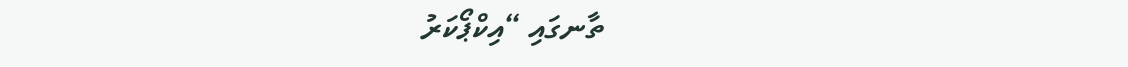ތާނގައި “އިކްޕޯކަރު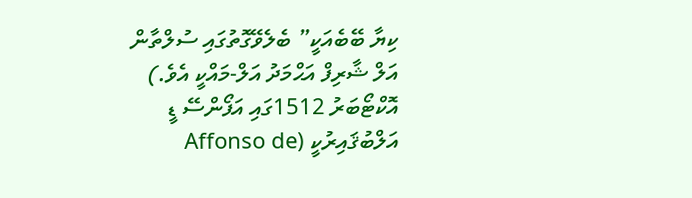ކިޔާ ބޭބެއަކީ” ބެލެވޭގޮތުގައި ސުލްތާން އަލް ޝާރިފް އަޙްމަދު އަލް-މައްކީ އެވެ.)
އޮކްޓޯބަރު 1512ގައި އަފޯންސޭ ޑީ އަލްބުޤައިރުކީ (Affonso de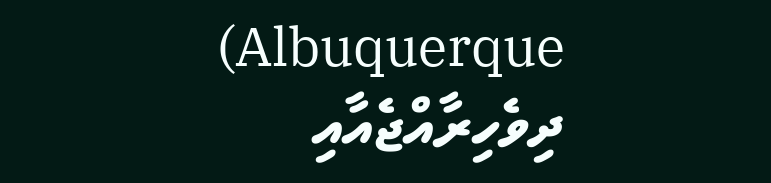Albuquerque) ދިވެހިރާއްޖެއާއި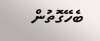ބެހޭގޮތުން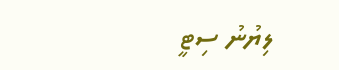ލިޔުނު ސިޓީ